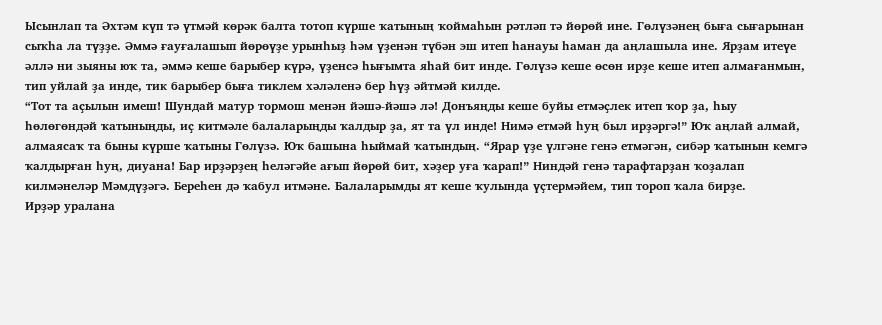Ысынлап та Әхтәм күп тә үтмәй көрәк балта тотоп күрше ҡатының ҡоймаһын рәтләп тә йөрөй ине. Гөлүзәнең быға сығарынан сыҡһа ла түҙҙе. Әммә ғауғалашып йөрөүҙе урынһыҙ һәм үҙенән түбән эш итеп һанауы һаман да аңлашыла ине. Ярҙам итеүе әллә ни зыяны юҡ та, әммә кеше барыбер күрә, үҙенсә һығымта яһай бит инде. Гөлүзә кеше өсөн ирҙе кеше итеп алмағанмын, тип уйлай ҙа инде, тик барыбер быға тиклем хәләленә бер һүҙ әйтмәй килде.
“Тот та аҫылын имеш! Шундай матур тормош менән йәшә-йәшә лә! Донъяңды кеше буйы етмәҫлек итеп ҡор ҙа, һыу һөлөгөндәй ҡатыныңды, иҫ китмәле балаларыңды ҡалдыр ҙа, ят та үл инде! Нимә етмәй һуң был ирҙәргә!” Юҡ аңлай алмай, алмаясаҡ та быны күрше ҡатыны Гөлүзә. Юҡ башына һыймай ҡатындың. “Ярар үҙе үлгәне генә етмәгән, сибәр ҡатынын кемгә ҡалдырған һуң, диуана! Бар ирҙәрҙең һеләгәйе ағып йөрөй бит, хәҙер уға ҡарап!” Ниндәй генә тарафтарҙан ҡоҙалап килмәнеләр Мәмдүҙәгә. Береһен дә ҡабул итмәне. Балаларымды ят кеше ҡулында үҫтермәйем, тип тороп ҡала бирҙе.
Ирҙәр уралана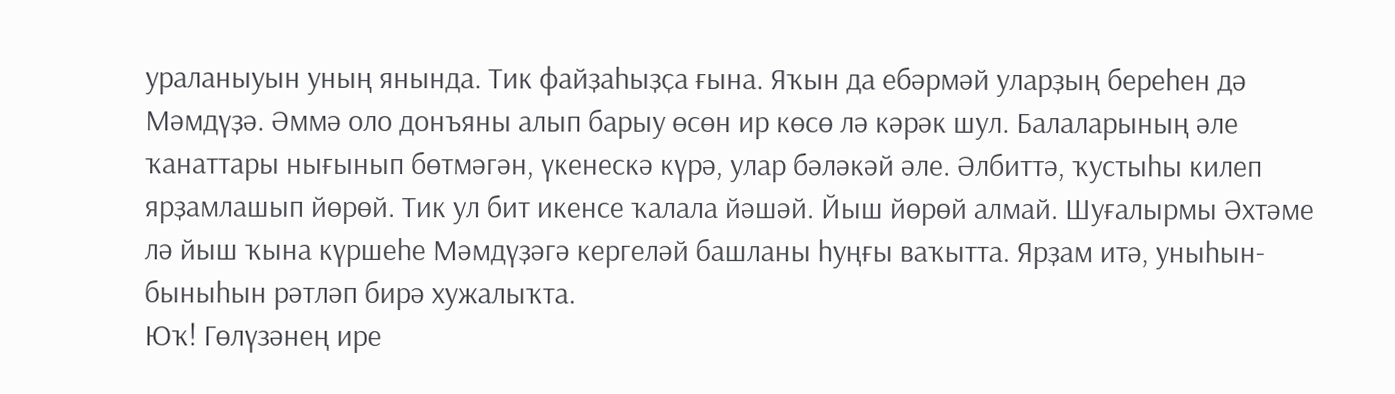ураланыуын уның янында. Тик файҙаһыҙҫа ғына. Яҡын да ебәрмәй уларҙың береһен дә Мәмдүҙә. Әммә оло донъяны алып барыу өсөн ир көсө лә кәрәк шул. Балаларының әле ҡанаттары нығынып бөтмәгән, үкенескә күрә, улар бәләкәй әле. Әлбиттә, ҡустыһы килеп ярҙамлашып йөрөй. Тик ул бит икенсе ҡалала йәшәй. Йыш йөрөй алмай. Шуғалырмы Әхтәме лә йыш ҡына күршеһе Мәмдүҙәгә кергеләй башланы һуңғы ваҡытта. Ярҙам итә, уныһын-быныһын рәтләп бирә хужалыҡта.
Юҡ! Гөлүзәнең ире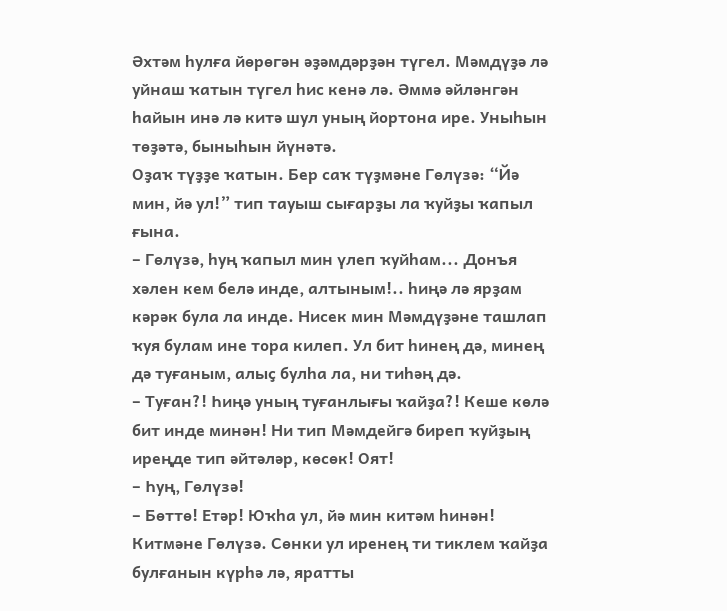Әхтәм һулға йөрөгән әҙәмдәрҙән түгел. Мәмдүҙә лә уйнаш ҡатын түгел һис кенә лә. Әммә әйләнгән һайын инә лә китә шул уның йортона ире. Уныһын төҙәтә, быныһын йүнәтә.
Оҙаҡ түҙҙе ҡатын. Бер саҡ түҙмәне Гөлүзә: “Йә мин, йә ул!” тип тауыш сығарҙы ла ҡуйҙы ҡапыл ғына.
– Гөлүзә, һуң ҡапыл мин үлеп ҡуйһам... Донъя хәлен кем белә инде, алтыным!.. һиңә лә ярҙам кәрәк була ла инде. Нисек мин Мәмдүҙәне ташлап ҡуя булам ине тора килеп. Ул бит һинең дә, минең дә туғаным, алыҫ булһа ла, ни тиһәң дә.
– Туған?! Һиңә уның туғанлығы ҡайҙа?! Кеше көлә бит инде минән! Ни тип Мәмдейгә биреп ҡуйҙың иреңде тип әйтәләр, көсөк! Оят!
– Һуң, Гөлүзә!
– Бөттө! Етәр! Юҡһа ул, йә мин китәм һинән!
Китмәне Гөлүзә. Сөнки ул иренең ти тиклем ҡайҙа булғанын күрһә лә, яратты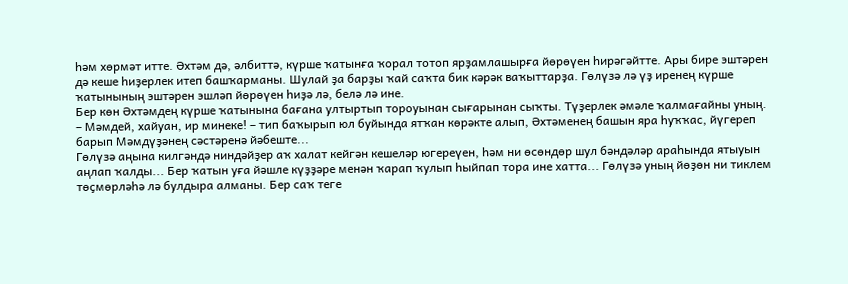һәм хөрмәт итте. Әхтәм дә, әлбиттә, күрше ҡатынға ҡорал тотоп ярҙамлашырға йөрөүен һирәгәйтте. Ары бире эштәрен дә кеше һиҙерлек итеп башҡарманы. Шулай ҙа барҙы ҡай саҡта бик кәрәк ваҡыттарҙа. Гөлүзә лә үҙ иренең күрше ҡатынының эштәрен эшләп йөрөүен һиҙә лә, белә лә ине.
Бер көн Әхтәмдең күрше ҡатынына бағана ултыртып тороуынан сығарынан сыҡты. Түҙерлек әмәле ҡалмағайны уның.
– Мәмдей, хайуан, ир минеке! – тип баҡырып юл буйында ятҡан көрәкте алып, Әхтәменең башын яра һуҡҡас, йүгереп барып Мәмдүҙәнең сәстәренә йәбеште...
Гөлүзә аңына килгәндә ниндәйҙер аҡ халат кейгән кешеләр югереүен, һәм ни өсөндөр шул бәндәләр араһында ятыуын аңлап ҡалды... Бер ҡатын уға йәшле күҙҙәре менән ҡарап ҡулып һыйпап тора ине хатта... Гөлүзә уның йөҙөн ни тиклем төҫмөрләһә лә булдыра алманы. Бер саҡ теге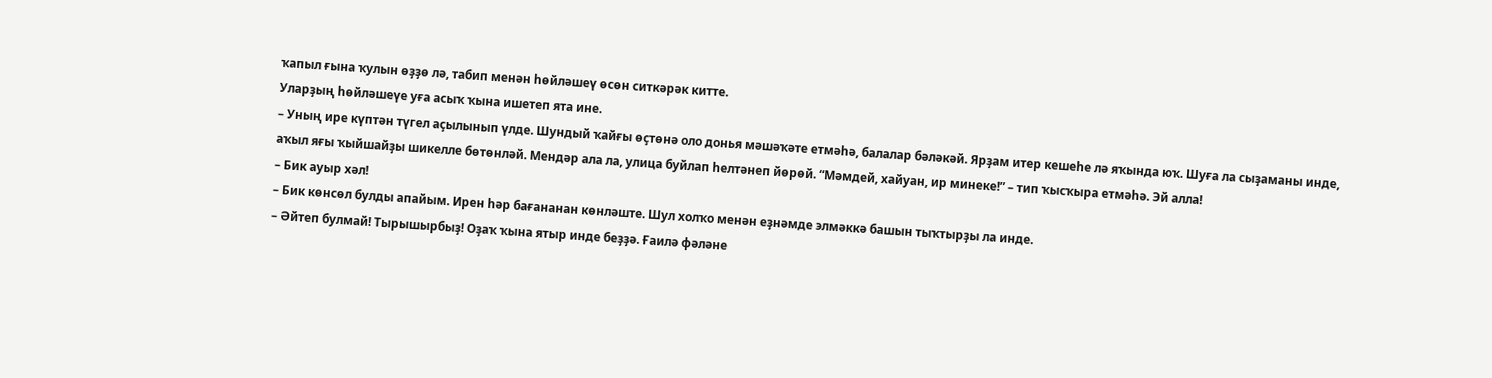ҡапыл ғына ҡулын өҙҙө лә, табип менән һөйләшеү өсөн ситкәрәк китте.
Уларҙың һөйләшеүе уға асыҡ ҡына ишетеп ята ине.
– Уның ире күптән түгел аҫылынып үлде. Шундый ҡайғы өҫтөнә оло донья мәшәҡәте етмәһә, балалар бәләкәй. Ярҙам итер кешеһе лә яҡында юҡ. Шуға ла сыҙаманы инде, аҡыл яғы ҡыйшайҙы шикелле бөтөнләй. Мендәр ала ла, улица буйлап һелтәнеп йөрөй. “Мәмдей, хайуан, ир минеке!” – тип ҡысҡыра етмәһә. Эй алла!
– Бик ауыр хәл!
– Бик көнсөл булды апайым. Ирен һәр бағананан көнләште. Шул холҡо менән еҙнәмде элмәккә башын тыҡтырҙы ла инде.
– Әйтеп булмай! Тырышырбыҙ! Оҙаҡ ҡына ятыр инде беҙҙә. Ғаилә фәләне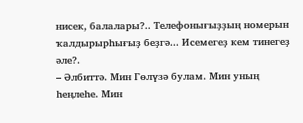нисек, балалары?.. Телефонығыҙҙың номерын ҡалдырырһығыҙ беҙгә... Исемегеҙ кем тинегеҙ әле?.
– Әлбиттә. Мин Гөлүзә булам. Мин уның һеңлеһе. Мин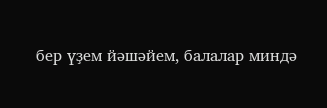бер үҙем йәшәйем, балалар миндә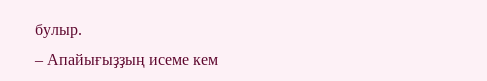булыр.
– Апайығыҙҙың исеме кем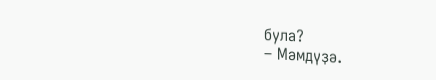була?
– Мәмдүҙә.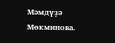Мәмдүҙә Мөкминова.